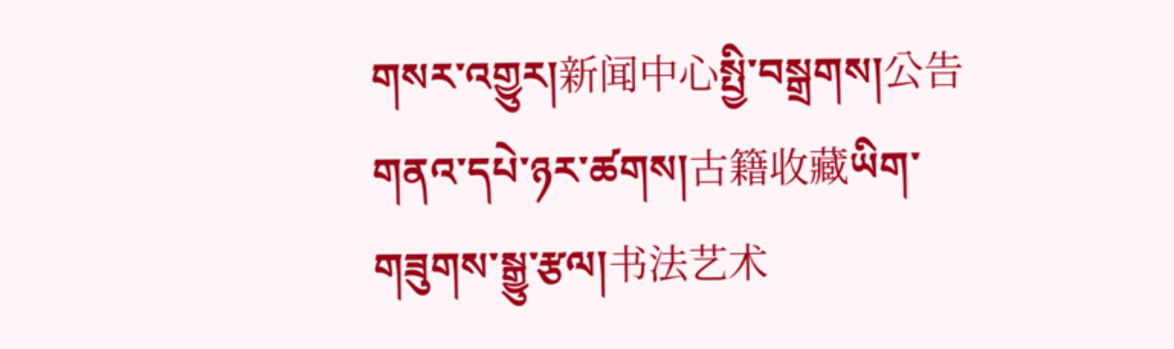གསར་འགྱུར།新闻中心སྤྱི་བསྒྲགས།公告གནའ་དཔེ་ཉར་ཚགས།古籍收藏ཡིག་གཟུགས་སྒྱུ་རྩལ།书法艺术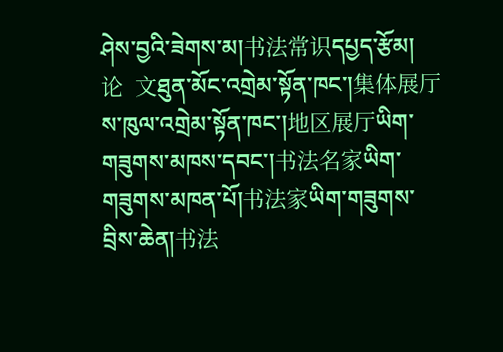ཤེས་བྱའི་ཟེགས་མ།书法常识དཔྱད་རྩོམ།  论  文ཐུན་མོང་འགྲེམ་སྟོན་ཁང་།集体展厅ས་ཁུལ་འགྲེམ་སྟོན་ཁང་།地区展厅ཡིག་གཟུགས་མཁས་དབང་།书法名家ཡིག་གཟུགས་མཁན་པོ།书法家ཡིག་གཟུགས་བྲིས་ཆེན།书法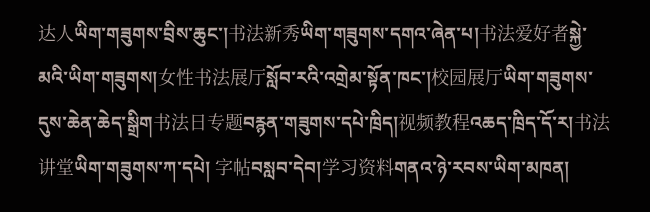达人ཡིག་གཟུགས་བྲིས་ཆུང་།书法新秀ཡིག་གཟུགས་དགའ་ཞེན་པ།书法爱好者སྐྱེ་མའི་ཡིག་གཟུགས།女性书法展厅སློབ་རའི་འགྲེམ་སྟོན་ཁང་།校园展厅ཡིག་གཟུགས་དུས་ཆེན་ཆེད་སྒྲིག书法日专题བརྙན་གཟུགས་དཔེ་ཁྲིད།视频教程འཆད་ཁྲིད་དོ་ར།书法讲堂ཡིག་གཟུགས་ཀ་དཔེ། 字帖བསླབ་དེབ།学习资料གནའ་ཉེ་རབས་ཡིག་མཁན།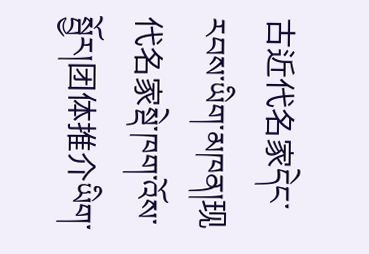古近代名家དེང་རབས་ཡིག་མཁན།现代名家སྡེ་ཁག་འོས་སྦྱོར།团体推介ཡིག་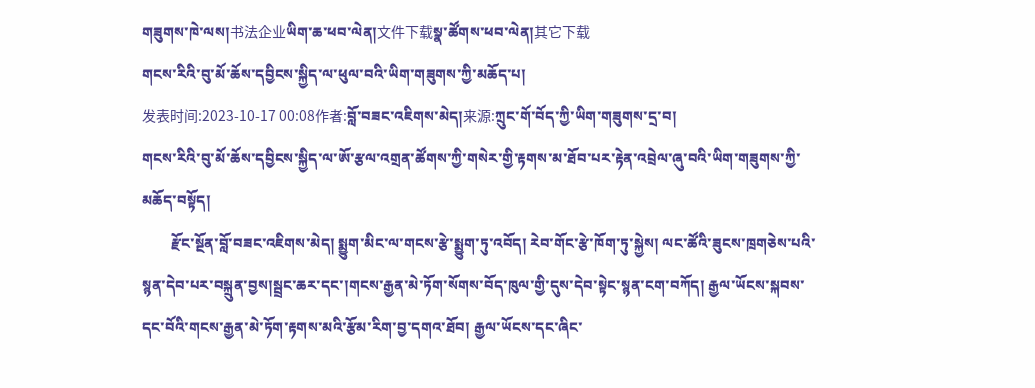གཟུགས་ཁེ་ལས།书法企业ཡིག་ཆ་ཕབ་ལེན།文件下载སྣ་ཚོགས་ཕབ་ལེན།其它下载
གངས་རིའི་བུ་མོ་ཆོས་དབྱིངས་སྐྱིད་ལ་ཕུལ་བའི་ཡིག་གཟུགས་ཀྱི་མཆོད་པ།
发表时间:2023-10-17 00:08作者:བློ་བཟང་འཇིགས་མེད།来源:ཀྲུང་གོ་བོད་ཀྱི་ཡིག་གཟུགས་དྲ་བ།
གངས་རིའི་བུ་མོ་ཆོས་དབྱིངས་སྐྱིད་ལ་ཨོ་རྩལ་འགྲན་ཚོགས་ཀྱི་གསེར་གྱི་རྟགས་མ་ཐོབ་པར་རྟེན་འབྲེལ་ཞུ་བའི་ཡིག་གཟུགས་ཀྱི་མཆོད་བསྟོད།
        རྫོང་སྔོན་བློ་བཟང་འཇིགས་མེད། སྨྱུག་མིང་ལ་གངས་རྩེ་སྨྱུག་ཏུ་འབོད། རེབ་གོང་རྩེ་ཁོག་ཏུ་སྐྱེས། ལང་ཚོའི་ཟུངས་ཁྲགཅེས་པའི་སྙན་དེབ་པར་བསྐྲུན་བྱས།སྦྲང་ཆར་དང་།གངས་རྒྱན་མེ་ཏོག་སོགས་བོད་ཁུལ་གྱི་དུས་དེབ་སྟེང་སྙན་ངག་བཀོད། རྒྱལ་ཡོངས་སྐབས་དང་བོའི་གངས་རྒྱན་མེ་ཏོག་རྟགས་མའི་རྩོམ་རིག་བྱ་དགའ་ཐོབ། རྒྱལ་ཡོངས་དང་ཞིང་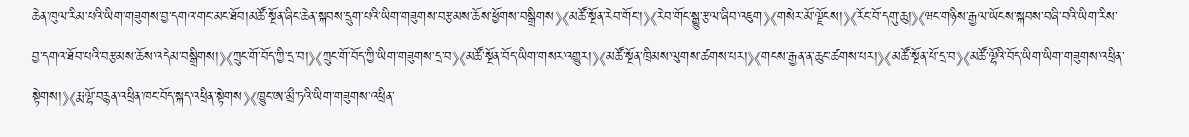ཆེན་ཁུལ་རིམ་པའི་ཡིག་གཟུགས་བྱ་དགའ་གང་མང་ཐོབ།མཚོ་སྔོན་ཞིང་ཆེན་སྐབས་དྲུག་པའི་ཡིག་གཟུགས་བརྩམས་ཆོས་ཕྱོགས་བསྒྲིགས》《མཚོ་སྔོན་རེབ་གོང་།》《རེབ་གོང་སྒྱུ་རྩལ་ཞིབ་འཇུག》《གསེར་མོ་ལྗོངས།》《རོང་བོ་དགུ་ཆུ།》《ཝང་གཉིས་རྒྱལ་ཡོངས་སྐབས་བཞི་བའི་ཡིག་རིས་བྱ་དགའ་ཐོབ་པའི་བརྩམས་ཆོས་འདེམ་བསྒྲིགས།》《ཀྲུང་གོ་བོད་ཀྱི་དྲ་བ།》《ཀྲུང་གོ་བོད་ཀྱི་ཡིག་གཟུགས་དྲ་བ》《མཚོ་སྔོན་བོད་ཡིག་གསར་འགྱུར།》《མཚོ་སྔོན་ཁྲིམས་ལུགས་ཚགས་པར།》《གངས་རྒྱན་ན་ཆུང་ཚགས་པར།》《མཚོ་སྔོན་པོ་དྲ་བ》《མཚོ་ལྷོའི་བོད་ཡིག་ཡིག་གཟུགས་འཕྲིན་སྟེགས།》《རྨ་ལྷོ་བརྙན་འཕྲིན་ཁང་བོད་སྐད་འཕྲིན་སྟེགས》《ཁྱུང་ཨ་མྲྀ་ཏའི་ཡིག་གཟུགས་འཕྲིན་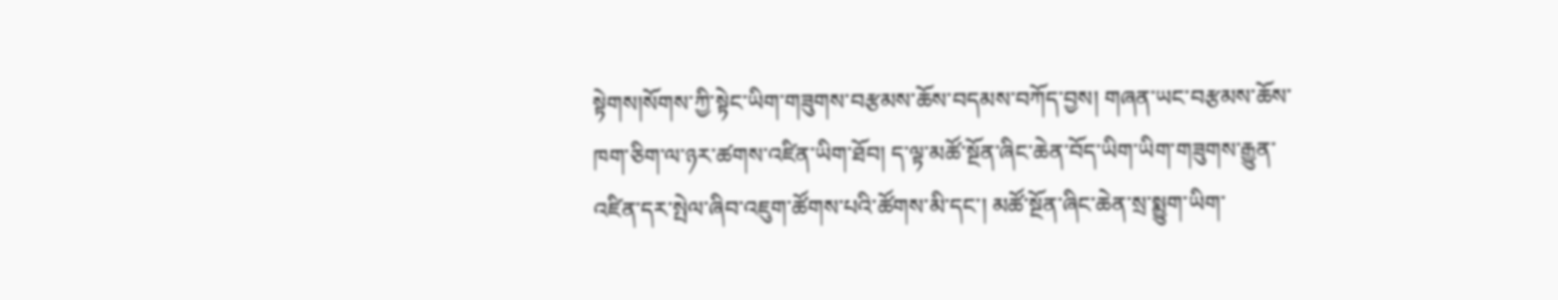སྟེགས།སོགས་ཀྱི་སྟེང་ཡིག་གཟུགས་བརྩམས་ཆོས་བདམས་བཀོད་བྱས། གཞན་ཡང་བརྩམས་ཆོས་ཁག་ཅིག་ལ་ཉར་ཚགས་འཛིན་ཡིག་ཐོབ། ད་ལྟ་མཚོ་སྔོན་ཞིང་ཆེན་བོད་ཡིག་ཡིག་གཟུགས་རྒྱུན་འཛིན་དར་སྤེལ་ཞིབ་འཇུག་ཚོགས་པའི་ཚོགས་མི་དང་། མཚོ་སྔོན་ཞིང་ཆེན་སྲ་སྨྱུག་ཡིག་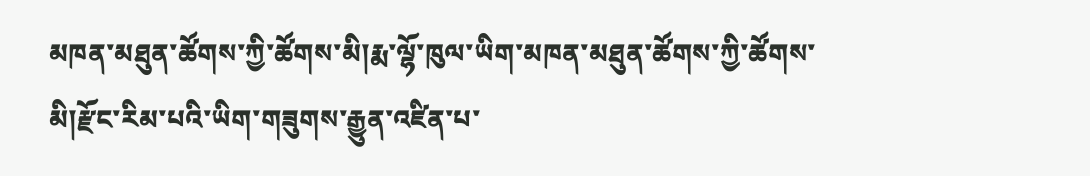མཁན་མཐུན་ཚོགས་ཀྱི་ཚོགས་མི།རྨ་ལྷོ་ཁུལ་ཡིག་མཁན་མཐུན་ཚོགས་ཀྱི་ཚོགས་མི།རྫོང་རིམ་པའི་ཡིག་གཟུགས་རྒྱུན་འཛིན་པ་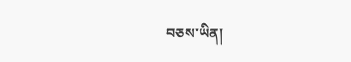བཅས་ཡིན།